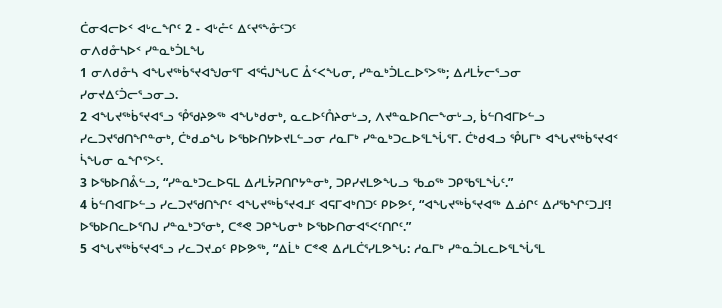ᑖᓂᐊᓕᐅᑉ ᐊᒡᓚᖏᑦ 2 - ᐊᒡᓔᑦ ᐃᑦᔪᕐᖕᓁᑦᑐᑦ
ᓂᐱᑯᓁᓴᐅᑉ ᓯᓐᓇᒃᑑᒪᖓ
1 ᓂᐱᑯᓁᓴ ᐊᖓᔪᖅᑳᕐᔪᐊᖑᓂᕐᒥ ᐊᕐᕌᒍᖓᑕ ᐂᑉᐸᖓᓂ, ᓯᓐᓇᒃᑑᒪᓚᐅᕐᐳᖅ; ᐃᓱᒪᔮᓕᕐᓗᓂ ᓯᓂᔪᐃᑦᑑᓕᕐᓗᓂᓗ.
2 ᐊᖓᔪᖅᑳᕐᔪᐊᕐᓗ ᕾᖁᔨᕗᖅ ᐊᖓᒃᑯᓂᒃ, ᓇᓚᐅᑦᑍᔨᓂᒡᓗ, ᐱᔪᓐᓇᐅᑎᓕᖕᓂᒡᓗ, ᑳᓪᑎᐊᒥᐅᓪᓗ ᓯᓚᑐᔪᖁᑎᖏᓐᓂᒃ, ᑖᒃᑯᓄᖓ ᐅᖃᐅᑎᔭᐅᔪᒪᓪᓗᓂ ᓱᓇᒥᒃ ᓯᓐᓇᒃᑐᓚᐅᕐᒪᖔᕐᒥ. ᑖᒃᑯᐊᓗ ᕾᒐᒥᒃ ᐊᖓᔪᖅᑳᕐᔪᐊᑉ ᓵᖓᓂ ᓇᖏᕐᐳᑦ.
3 ᐅᖃᐅᑎᕔᓪᓗ, “ᓯᓐᓇᒃᑐᓚᐅᕋᒪ ᐃᓱᒪᔮᕈᑎᒋᔭᓐᓂᒃ, ᑐᑭᓯᔪᒪᕗᖓᓗ ᖃᓄᖅ ᑐᑭᖃᕐᒪᖔᑦ.”
4 ᑳᓪᑎᐊᒥᐅᓪᓗ ᓯᓚᑐᔪᖁᑎᖏᑦ ᐊᖓᔪᖅᑳᕐᔪᐊᒧᑦ ᐊᕋᒥᐊᒃᑎᑐᑦ ᑭᐅᕗᑦ, “ᐊᖓᔪᖅᑳᕐᔪᐊᖅ ᐃᓅᒋᑦ ᐃᓱᖃᖏᑦᑐᒧᑦ! ᐅᖃᐅᑎᓚᐅᕐᑎᒍ ᓯᓐᓇᒃᑐᕐᓂᒃ, ᑕᕝᕙ ᑐᑭᖓᓂᒃ ᐅᖃᐅᑎᓂᐊᕐᐸᑦᑎᒋᑦ.”
5 ᐊᖓᔪᖅᑳᕐᔪᐊᕐᓗ ᓯᓚᑐᔪᓄᑦ ᑭᐅᕗᖅ, “ᐃᒫᒃ ᑕᕝᕙ ᐃᓱᒪᑖᕐᓯᒪᕗᖓ: ᓱᓇᒥᒃ ᓯᓐᓇᑑᒪᓚᐅᕐᒪᖔᕐᒪ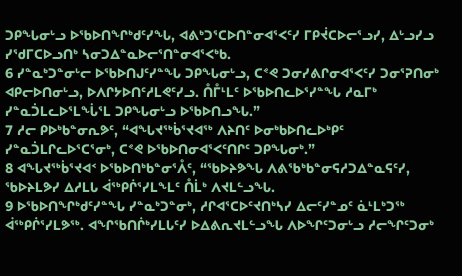ᑐᑭᖓᓂᒡᓗ ᐅᖃᐅᑎᖏᒃᑯᑦᓯᖓ, ᐊᕕᒃᑐᕐᑕᐅᑎᓐᓂᐊᕐᐸᑦᓯ ᒥᑭᔫᑕᐅᓕᕐᓗᓯ, ᐃᒡᓗᓯᓗ ᓯᖁᒥᑕᐅᓗᑎᒃ ᓴᓂᑐᐃᓐᓇᐅᓕᕐᑎᓐᓂᐊᕐᐸᒃᑲ.
6 ᓯᓐᓇᒃᑐᓐᓂᒡᓕ ᐅᖃᐅᑎᒍᑦᓯᓐᖓ ᑐᑭᖓᓂᒡᓗ, ᑕᕝᕙ ᑐᓂᓯᕕᒋᓂᐊᕐᐸᑦᓯ ᑐᓂᕐᕈᑎᓂᒃ ᐊᑭᓕᐅᑎᓂᒡᓗ, ᐅᐱᒋᔭᐅᑎᑦᓱᒪᕙᑦᓯᓗ. ᑍᒤᒻᒪᑦ ᐅᖃᐅᑎᓚᐅᕐᓯᓐᖓ ᓱᓇᒥᒃ ᓯᓐᓇᑑᒪᓚᐅᕐᒪᖔᕐᒪ ᑐᑭᖓᓂᒡᓗ ᐅᖃᐅᑎᓗᖓ.”
7 ᓱᓕ ᑭᐅᒃᑲᓐᓂᕆᕗᑦ, “ᐊᖓᔪᖅᑳᕐᔪᐊᖅ ᐱᔨᑎᑦ ᐅᓂᒃᑲᐅᑎᓚᐅᒃᑭᑦ ᓯᓐᓇᑑᒪᒋᓚᐅᕐᑕᕐᓂᒃ, ᑕᕝᕙ ᐅᖃᐅᑎᓂᐊᕐᐸᑦᑎᒋᑦ ᑐᑭᖓᓂᒃ.”
8 ᐊᖓᔪᖅᑳᕐᔪᐊᑉ ᐅᖃᐅᑎᒃᑲᓐᓂᕐᐰᑦ, “ᖃᐅᔨᕗᖓ ᐱᕕᖃᒃᑲᓐᓂᕋᓱᑐᐃᓐᓇᕋᑦᓯ, ᖃᐅᔨᒪᕗᓯ ᐃᓱᒪᒐ ᐋᖅᑭᒌᕐᓯᒪᖕᒪᑦ ᑍᒫᒃ ᐱᔪᒪᓪᓗᖓ.
9 ᐅᖃᐅᑎᖏᒃᑯᑦᓯᓐᖓ ᓯᓐᓇᒃᑐᓐᓂᒃ, ᓱᒋᐊᕐᑕᐅᑦᔪᑎᒃᓴᓯ ᐃᓕᑦᓯᓐᓄᑦ ᓈᒻᒪᒃᑐᖅ ᐋᖅᑭᒌᕐᓯᒪᕗᖅ. ᐊᖏᖃᑎᒌᒃᓯᒪᒐᑦᓯ ᐅᐃᕕᕆᔪᒪᓪᓗᖓ ᐱᐅᖏᑦᑐᓂᒡᓗ ᓱᓕᖏᑦᑐᓂᒃ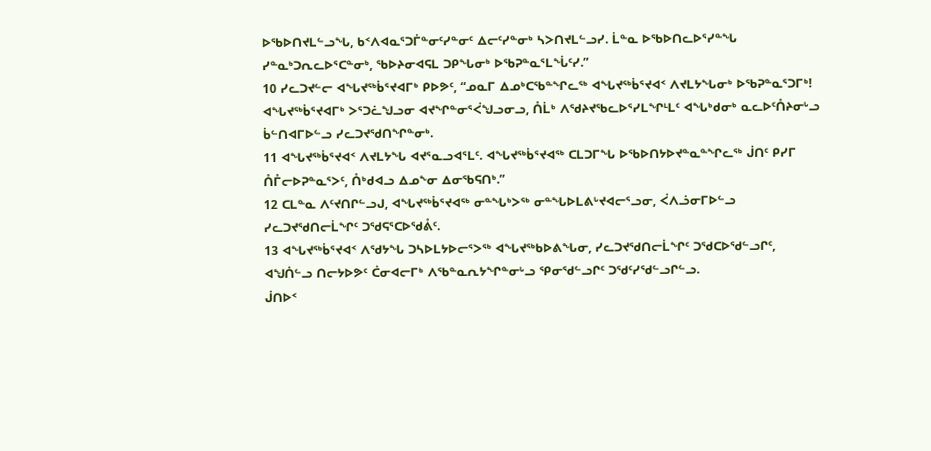ᐅᖃᐅᑎᔪᒪᓪᓗᖓ, ᑲᑉᐱᐊᓇᕐᑐᒦᓐᓂᑦᓯᓐᓂᑦ ᐃᓕᑦᓯᓐᓂᒃ ᓴᐳᑎᔪᒪᓪᓗᓯ. ᒫᓐᓇ ᐅᖃᐅᑎᓚᐅᕐᓯᓐᖓ ᓯᓐᓇᒃᑐᕆᓚᐅᕐᑕᓐᓂᒃ, ᖃᐅᔨᓂᐊᕋᒪ ᑐᑭᖓᓂᒃ ᐅᖃᕈᓐᓇᕐᒪᖔᑦᓯ.”
10 ᓯᓚᑐᔪᓪᓕ ᐊᖓᔪᖅᑳᕐᔪᐊᒥᒃ ᑭᐅᕗᑦ, “ᓄᓇᒥ ᐃᓄᒃᑕᖃᓐᖏᓚᖅ ᐊᖓᔪᖅᑳᕐᔪᐊᑉ ᐱᔪᒪᔭᖓᓂᒃ ᐅᖃᕈᓐᓇᕐᑐᒥᒃ! ᐊᖓᔪᖅᑳᕐᔪᐊᒥᒃ ᐳᕐᑐᓛᖑᓗᓂ ᐊᔪᖏᓐᓂᕐᐹᖑᓗᓂᓗ, ᑍᒫᒃ ᐱᖁᔨᔪᖃᓚᐅᕐᓯᒪᖏᒻᒪᑦ ᐊᖓᒃᑯᓂᒃ ᓇᓚᐅᑦᑍᔨᓂᒡᓗ ᑳᓪᑎᐊᒥᐅᓪᓗ ᓯᓚᑐᔪᖁᑎᖏᓐᓂᒃ.
11 ᐊᖓᔪᖅᑳᕐᔪᐊᑉ ᐱᔪᒪᔭᖓ ᐊᔪᕐᓇᓗᐊᕐᒪᑦ. ᐊᖓᔪᖅᑳᕐᔪᐊᖅ ᑕᒪᑐᒥᖓ ᐅᖃᐅᑎᔭᐅᔪᓐᓇᓐᖏᓚᖅ ᒎᑎᑦ ᑭᓯᒥ ᑍᒤᓕᐅᕈᓐᓇᕐᐳᑦ, ᑍᒃᑯᐊᓗ ᐃᓄᖕᓂ ᐃᓂᖃᕋᑎᒃ.”
12 ᑕᒪᓐᓇ ᐱᑦᔪᑎᒋᓪᓗᒍ, ᐊᖓᔪᖅᑳᕐᔪᐊᖅ ᓂᓐᖓᒃᐳᖅ ᓂᓐᖓᐅᒪᕕᒡᔪᐊᓕᕐᓗᓂ, ᐹᐱᓘᓂᒥᐅᓪᓗ ᓯᓚᑐᔪᖁᑎᓕᒫᖏᑦ ᑐᖁᕋᕐᑕᐅᖁᕔᑦ.
13 ᐊᖓᔪᖅᑳᕐᔪᐊᑉ ᐱᖁᔭᖓ ᑐᓴᐅᒪᔭᐅᓕᕐᐳᖅ ᐊᖓᔪᖅᑲᐅᕕᖓᓂ, ᓯᓚᑐᔪᖁᑎᓕᒫᖏᑦ ᑐᖁᑕᐅᖁᓪᓗᒋᑦ, ᐊᖑᑏᓪᓗ ᑎᓕᔭᐅᕗᑦ ᑖᓂᐊᓕᒥᒃ ᐱᖃᓐᓇᕆᔭᖏᓐᓂᒡᓗ ᕿᓂᖁᓪᓗᒋᑦ ᑐᖁᑦᓯᖁᓪᓗᒋᓪᓗ.
ᒎᑎᐅᑉ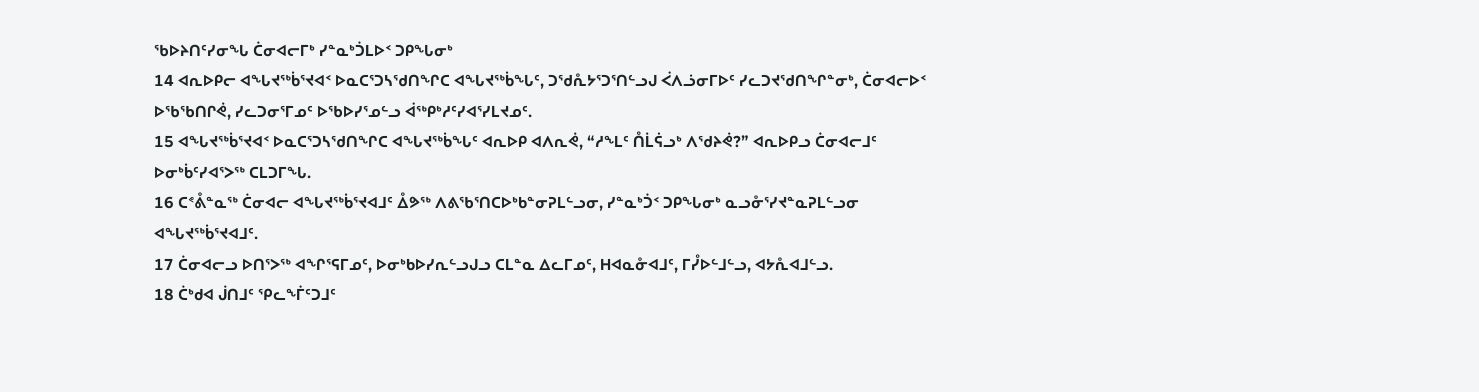ᖃᐅᔨᑎᑦᓯᓂᖓ ᑖᓂᐊᓕᒥᒃ ᓯᓐᓇᒃᑑᒪᐅᑉ ᑐᑭᖓᓂᒃ
14 ᐊᕆᐅᑭᓕ ᐊᖓᔪᖅᑳᕐᔪᐊᑉ ᐅᓇᑕᕐᑐᓴᖁᑎᖏᑕ ᐊᖓᔪᖅᑳᖓᑦ, ᑐᖁᕅᔭᕐᑐᕐᑎᓪᓗᒍ ᐹᐱᓘᓂᒥᐅᑦ ᓯᓚᑐᔪᖁᑎᖏᓐᓂᒃ, ᑖᓂᐊᓕᐅᑉ ᐅᖃᖃᑎᒋᕚ, ᓯᓚᑐᓂᕐᒥᓄᑦ ᐅᖃᐅᓯᕐᓄᓪᓗ ᐋᖅᑭᒃᓱᑦᓯᐊᕐᓯᒪᔪᓄᑦ.
15 ᐊᖓᔪᖅᑳᕐᔪᐊᑉ ᐅᓇᑕᕐᑐᓴᖁᑎᖏᑕ ᐊᖓᔪᖅᑳᖓᑦ ᐊᕆᐅᑭ ᐊᐱᕆᕚ, “ᓱᖕᒪᑦ ᑍᒫᕌᓗᒃ ᐱᖁᔨᕚ?” ᐊᕆᐅᑭᓗ ᑖᓂᐊᓕᒧᑦ ᐅᓂᒃᑳᑦᓯᐊᕐᐳᖅ ᑕᒪᑐᒥᖓ.
16 ᑕᕝᕔᓐᓇᖅ ᑖᓂᐊᓕ ᐊᖓᔪᖅᑳᕐᔪᐊᒧᑦ ᐂᕗᖅ ᐱᕕᖃᕐᑎᑕᐅᒃᑲᓐᓂᕈᒪᓪᓗᓂ, ᓯᓐᓇᒃᑑᑉ ᑐᑭᖓᓂᒃ ᓇᓗᓁᕐᓯᔪᓐᓇᕈᒪᓪᓗᓂ ᐊᖓᔪᖅᑳᕐᔪᐊᒧᑦ.
17 ᑖᓂᐊᓕᓗ ᐅᑎᕐᐳᖅ ᐊᖏᕐᕋᒥᓄᑦ, ᐅᓂᒃᑲᐅᓯᕆᓪᓗᒍᓗ ᑕᒪᓐᓇ ᐃᓚᒥᓄᑦ, ᕼᐊᓇᓁᐊᒧᑦ, ᒥᓮᐅᓪᒧᓪᓗ, ᐊᔭᕅᐊᒧᓪᓗ.
18 ᑖᒃᑯᐊ ᒎᑎᒧᑦ ᕿᓚᖕᒦᑦᑐᒧᑦ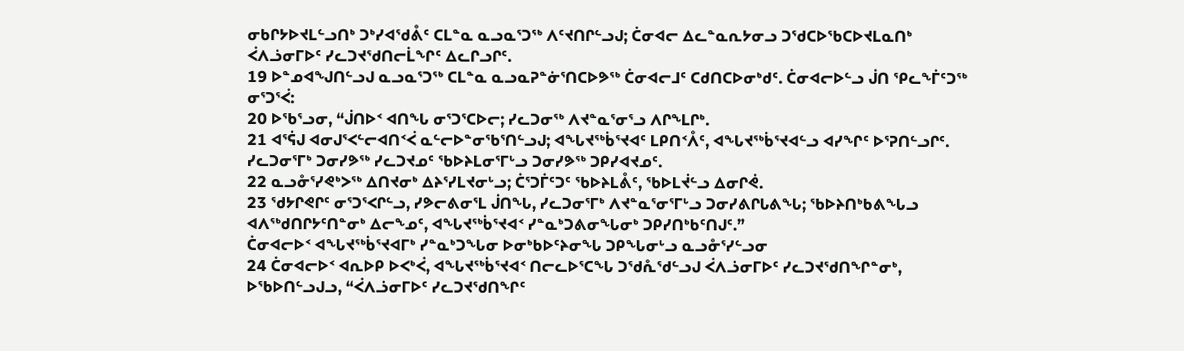ᓂᑲᒋᔭᐅᔪᒪᓪᓗᑎᒃ ᑐᒃᓯᐊᖁᕔᑦ ᑕᒪᓐᓇ ᓇᓗᓇᕐᑐᖅ ᐱᑦᔪᑎᒋᓪᓗᒍ; ᑖᓂᐊᓕ ᐃᓚᓐᓇᕆᔭᓂᓗ ᑐᖁᑕᐅᖃᑕᐅᔪᒪᓇᑎᒃ ᐹᐱᓘᓂᒥᐅᑦ ᓯᓚᑐᔪᖁᑎᓕᒫᖏᑦ ᐃᓚᒋᓗᒋᑦ.
19 ᐅᓐᓄᐊᖑᑎᓪᓗᒍ ᓇᓗᓇᕐᑐᖅ ᑕᒪᓐᓇ ᓇᓗᓇᕈᓐᓃᕐᑎᑕᐅᕗᖅ ᑖᓂᐊᓕᒧᑦ ᑕᑯᑎᑕᐅᓂᒃᑯᑦ. ᑖᓂᐊᓕᐅᓪᓗ ᒎᑎ ᕿᓚᖕᒦᑦᑐᖅ ᓂᕐᑐᕐᐹ:
20 ᐅᖃᕐᓗᓂ, “ᒎᑎᐅᑉ ᐊᑎᖓ ᓂᕐᑐᕐᑕᐅᓕ; ᓯᓚᑐᓂᖅ ᐱᔪᓐᓇᕐᓂᕐᓗ ᐱᒋᖕᒪᒋᒃ.
21 ᐊᕐᕌᒍ ᐊᓂᒍᕐᐸᓪᓕᐊᑎᑉᐹ ᓇᓪᓕᐅᓐᓂᖃᕐᑎᓪᓗᒍ; ᐊᖓᔪᖅᑳᕐᔪᐊᑦ ᒪᑭᑎᑉᐰᑦ, ᐊᖓᔪᖅᑳᕐᔪᐊᓪᓗ ᐊᓯᖏᑦ ᐅᕐᕈᑎᓪᓗᒋᑦ. ᓯᓚᑐᓂᕐᒥᒃ ᑐᓂᓯᕗᖅ ᓯᓚᑐᔪᓄᑦ ᖃᐅᔨᒪᓂᕐᒥᒡᓗ ᑐᓂᓯᕗᖅ ᑐᑭᓯᐊᔪᓄᑦ.
22 ᓇᓗᓁᕐᓯᕙᒃᐳᖅ ᐃᑎᔪᓂᒃ ᐃᔨᕐᓯᒪᔪᓂᒡᓗ; ᑖᕐᑐᒦᑦᑐᑦ ᖃᐅᔨᒪᕔᑦ, ᖃᐅᒪᔫᓪᓗ ᐃᓂᒋᕚ.
23 ᖁᔭᒋᕙᒋᑦ ᓂᕐᑐᕐᐸᒋᓪᓗ, ᓯᕗᓕᕕᓂᕐᒪ ᒎᑎᖓ, ᓯᓚᑐᓂᕐᒥᒃ ᐱᔪᓐᓇᕐᓂᕐᒥᒡᓗ ᑐᓂᓯᕕᒋᒐᕕᖓ; ᖃᐅᔨᑎᒃᑲᕕᖓᓗ ᐊᐱᖅᑯᑎᒋᔭᑦᑎᓐᓂᒃ ᐃᓕᖕᓄᑦ, ᐊᖓᔪᖅᑳᕐᔪᐊᑉ ᓯᓐᓇᒃᑐᕕᓂᖓᓂᒃ ᑐᑭᓯᑎᒃᑲᑦᑎᒍᑦ.”
ᑖᓂᐊᓕᐅᑉ ᐊᖓᔪᖅᑳᕐᔪᐊᒥᒃ ᓯᓐᓇᒃᑐᖓᓂ ᐅᓂᒃᑲᐅᑦᔨᓂᖓ ᑐᑭᖓᓂᒡᓗ ᓇᓗᓁᕐᓯᓪᓗᓂ
24 ᑖᓂᐊᓕᐅᑉ ᐊᕆᐅᑭ ᐅᐸᒃᐹ, ᐊᖓᔪᖅᑳᕐᔪᐊᑉ ᑎᓕᓚᐅᕐᑕᖓ ᑐᖁᕅᖁᓪᓗᒍ ᐹᐱᓘᓂᒥᐅᑦ ᓯᓚᑐᔪᖁᑎᖏᓐᓂᒃ, ᐅᖃᐅᑎᓪᓗᒍᓗ, “ᐹᐱᓘᓂᒥᐅᑦ ᓯᓚᑐᔪᖁᑎᖏᑦ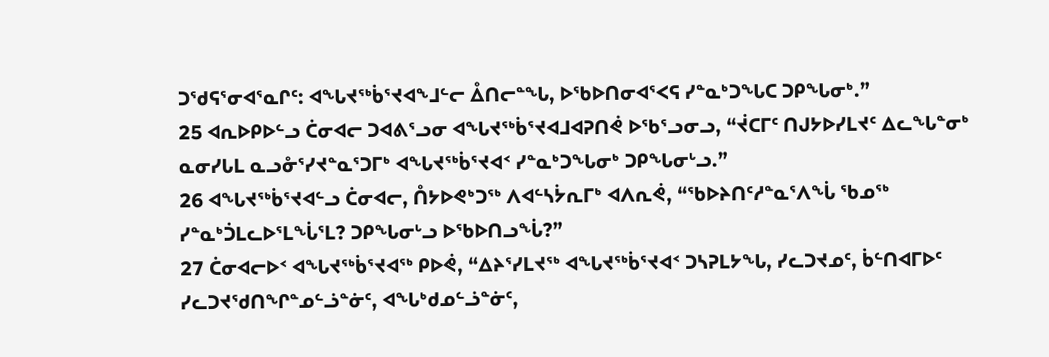ᑐᖁᕋᕐᓂᐊᕐᓇᒋᑦ: ᐊᖓᔪᖅᑳᕐᔪᐊᖕᒧᓪᓕ ᐂᑎᓕᓐᖓ, ᐅᖃᐅᑎᓂᐊᕐᐸᕋ ᓯᓐᓇᒃᑐᖓᑕ ᑐᑭᖓᓂᒃ.”
25 ᐊᕆᐅᑭᐅᓪᓗ ᑖᓂᐊᓕ ᑐᐊᕕᕐᓗᓂ ᐊᖓᔪᖅᑳᕐᔪᐊᒧᐊᕈᑎᕚ ᐅᖃᕐᓗᓂᓗ, “ᔫᑕᒥᑦ ᑎᒍᔭᐅᓯᒪᔪᑦ ᐃᓚᖓᓐᓂᒃ ᓇᓂᓯᒐᒪ ᓇᓗᓁᕐᓯᔪᓐᓇᕐᑐᒥᒃ ᐊᖓᔪᖅᑳᕐᔪᐊᑉ ᓯᓐᓇᒃᑐᖓᓂᒃ ᑐᑭᖓᓂᒡᓗ.”
26 ᐊᖓᔪᖅᑳᕐᔪᐊᓪᓗ ᑖᓂᐊᓕ, ᑍᔭᐅᕙᒃᑐᖅ ᐱᐊᓪᓴᔮᕆᒥᒃ ᐊᐱᕆᕚ, “ᖃᐅᔨᑎᑦᓱᓐᓇᕐᐱᖔ ᖃᓄᖅ ᓯᓐᓇᒃᑑᒪᓚᐅᕐᒪᖔᕐᒪ? ᑐᑭᖓᓂᒡᓗ ᐅᖃᐅᑎᓗᖔ?”
27 ᑖᓂᐊᓕᐅᑉ ᐊᖓᔪᖅᑳᕐᔪᐊᖅ ᑭᐅᕚ, “ᐃᔨᕐᓯᒪᔪᖅ ᐊᖓᔪᖅᑳᕐᔪᐊᑉ ᑐᓴᕈᒪᔭᖓ, ᓯᓚᑐᔪᓄᑦ, ᑳᓪᑎᐊᒥᐅᑦ ᓯᓚᑐᔪᖁᑎᖏᓐᓄᓪᓘᓐᓃᑦ, ᐊᖓᒃᑯᓄᓪᓘᓐᓃᑦ,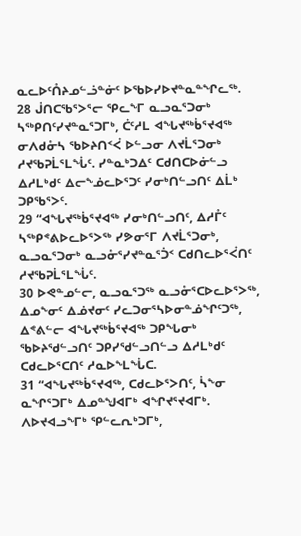ᓇᓚᐅᑦᑍᔨᓄᓪᓘᓐᓃᑦ ᐅᖃᐅᓯᐅᔪᓐᓇᓐᖏᓚᖅ.
28 ᒎᑎᑕᖃᕐᐳᕐᓕ ᕿᓚᖕᒥ ᓇᓗᓇᕐᑐᓂᒃ ᓴᖅᑭᑎᑦᓯᔪᓐᓇᕐᑐᒥᒃ, ᑖᑦᓱᒪ ᐊᖓᔪᖅᑳᕐᔪᐊᖅ ᓂᐱᑯᓁᓴ ᖃᐅᔨᑎᑉᐹ ᐅᓪᓗᓂ ᐱᔪᒫᕐᑐᓂᒃ ᓱᔪᖃᕈᒫᕐᒪᖔᑦ. ᓯᓐᓇᒃᑐᐃᑦ ᑕᑯᑎᑕᐅᓃᓪᓗ ᐃᓱᒪᒃᑯᑦ ᐃᓕᖕᓅᓚᐅᕐᑐᑦ ᓯᓂᒃᑎᓪᓗᑎᑦ ᐃᒫᒃ ᑐᑭᖃᕐᐳᑦ.
29 “ᐊᖓᔪᖅᑳᕐᔪᐊᖅ ᓯᓂᒃᑎᓪᓗᑎᑦ, ᐃᓱᒤᑦ ᓴᖅᑭᕝᕕᐅᓚᐅᕐᐳᖅ ᓯᕗᓂᕐᒥ ᐱᔪᒫᕐᑐᓂᒃ, ᓇᓗᓇᕐᑐᓂᒃ ᓇᓗᓁᕐᓯᔪᓐᓇᕐᑑᑉ ᑕᑯᑎᓚᐅᕐᐹᑎᑦ ᓱᔪᖃᕈᒫᕐᒪᖔᑦ.
30 ᐅᕙᓐᓄᓪᓕ, ᓇᓗᓇᕐᑐᖅ ᓇᓗᓁᕐᑕᐅᓚᐅᕐᐳᖅ, ᐃᓄᖕᓂᑦ ᐃᓅᔪᓂᑦ ᓯᓚᑐᓂᕐᓴᐅᓂᓐᓅᖏᑦᑐᖅ, ᐃᕝᕕᓪᓕ ᐊᖓᔪᖅᑳᕐᔪᐊᖅ ᑐᑭᖓᓂᒃ ᖃᐅᔨᖁᓪᓗᑎᑦ ᑐᑭᓯᖁᓪᓗᑎᓪᓗ ᐃᓱᒪᒃᑯᑦ ᑕᑯᓚᐅᕐᑕᑎᑦ ᓱᓇᐅᖕᒪᖔᑕ.
31 “ᐊᖓᔪᖅᑳᕐᔪᐊᖅ, ᑕᑯᓚᐅᕐᐳᑎᑦ, ᓵᖕᓂ ᓇᖏᕐᑐᒥᒃ ᐃᓄᓐᖑᐊᒥᒃ ᐊᖏᔪᕐᔪᐊᒥᒃ. ᐱᐅᔪᐊᓗᖕᒥᒃ ᕿᓪᓚᕆᒃᑐᒥᒃ,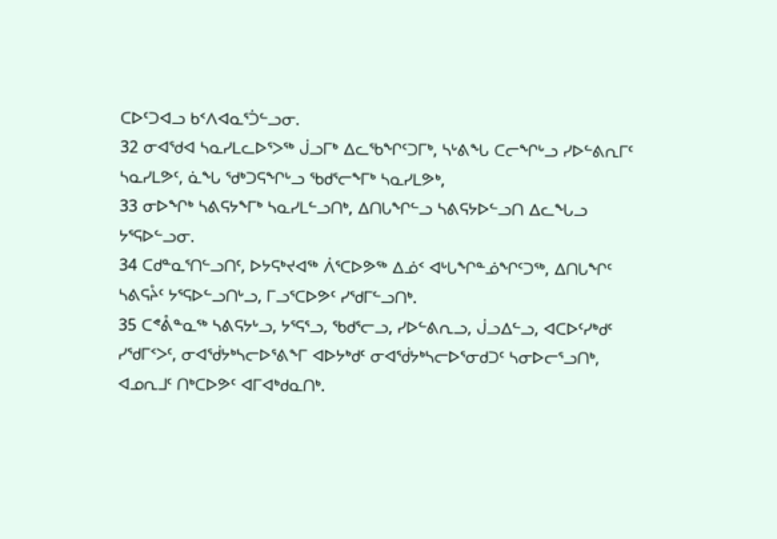ᑕᐅᑦᑐᐊᓗ ᑲᑉᐱᐊᓇᕐᑑᓪᓗᓂ.
32 ᓂᐊᖁᐊ ᓴᓇᓯᒪᓚᐅᕐᐳᖅ ᒎᓗᒥᒃ ᐃᓚᖃᖏᑦᑐᒥᒃ, ᓴᒡᕕᖓ ᑕᓕᖏᒡᓗ ᓯᐅᓪᕕᕆᒥᑦ ᓴᓇᓯᒪᕗᑦ, ᓈᖓ ᖁᒃᑐᕋᖏᒡᓗ ᖃᑯᕐᓕᖕᒥᒃ ᓴᓇᓯᒪᕗᒃ,
33 ᓂᐅᖏᒃ ᓴᕕᕋᔭᖕᒥᒃ ᓴᓇᓯᒪᓪᓗᑎᒃ, ᐃᑎᒐᖏᓪᓗ ᓴᕕᕋᔭᐅᓪᓗᑎ ᐃᓚᖓᓗ ᔭᕐᕋᐅᓪᓗᓂ.
34 ᑕᑯᓐᓇᕐᑎᓪᓗᑎᑦ, ᐅᔭᕋᒃᔪᐊᖅ ᐲᕐᑕᐅᕗᖅ ᐃᓅᑉ ᐊᒡᒐᖏᓐᓅᖏᑦᑐᖅ, ᐃᑎᒐᖏᑦ ᓴᕕᕋᔧᑦ ᔭᕐᕋᐅᓪᓗᑎᒡᓗ, ᒥᓗᕐᑕᐅᕗᑦ ᓯᖁᒥᓪᓗᑎᒃ.
35 ᑕᕝᕔᓐᓇᖅ ᓴᕕᕋᔭᒡᓗ, ᔭᕐᕋᕐᓗ, ᖃᑯᕐᓕᓗ, ᓯᐅᓪᕕᕆᓗ, ᒎᓗᐃᓪᓗ, ᐊᑕᐅᑦᓯᒃᑯᑦ ᓯᖁᒥᑉᐳᑦ, ᓂᐊᖂᔭᒃᓴᓕᐅᕐᕕᖕᒥ ᐊᐅᔭᒃᑯᑦ ᓂᐊᖂᔭᒃᓴᓕᐅᕐᓂᑯᑐᑦ ᓴᓂᐅᓕᕐᓗᑎᒃ, ᐊᓄᕆᒧᑦ ᑎᒃᑕᐅᕗᑦ ᐊᒥᐊᒃᑯᓇᑎᒃ.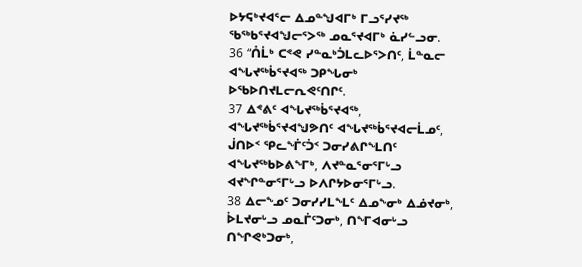ᐅᔭᕋᒃᔪᐊᕐᓕ ᐃᓄᓐᖑᐊᒥᒃ ᒥᓗᕐᓯᔪᖅ ᖃᖅᑲᕐᔪᐊᖑᓕᕐᐳᖅ ᓄᓇᕐᔪᐊᒥᒃ ᓈᓯᓪᓗᓂ.
36 “ᑍᒫᒃ ᑕᕝᕙ ᓯᓐᓇᒃᑑᒪᓚᐅᕐᐳᑎᑦ, ᒫᓐᓇᓕ ᐊᖓᔪᖅᑳᕐᔪᐊᖅ ᑐᑭᖓᓂᒃ ᐅᖃᐅᑎᔪᒪᓕᕆᕙᑦᑎᒋᑦ.
37 ᐃᕝᕕᑦ ᐊᖓᔪᖅᑳᕐᔪᐊᖅ, ᐊᖓᔪᖅᑳᕐᔪᐊᖑᕗᑎᑦ ᐊᖓᔪᖅᑳᕐᔪᐊᓕᒫᓄᑦ, ᒎᑎᐅᑉ ᕿᓚᖕᒦᑦᑑᑉ ᑐᓂᓯᕕᒋᖕᒪᑎᑦ ᐊᖓᔪᖅᑲᐅᕕᖕᒥᒃ, ᐱᔪᓐᓇᕐᓂᕐᒥᒡᓗ ᐊᔪᖏᓐᓂᕐᒥᒡᓗ ᐅᐱᒋᔭᐅᓂᕐᒥᒡᓗ.
38 ᐃᓕᖕᓄᑦ ᑐᓂᓯᓯᒪᖕᒪᑦ ᐃᓄᖕᓂᒃ ᐃᓅᔪᓂᒃ, ᐆᒪᔪᓂᒡᓗ ᓄᓇᒦᑦᑐᓂᒃ, ᑎᖕᒥᐊᓂᒡᓗ ᑎᖏᕙᒃᑐᓂᒃ,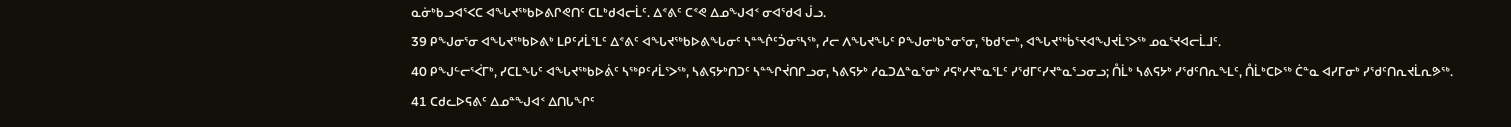ᓇᓃᒃᑲᓗᐊᕐᐸᑕ ᐊᖓᔪᖅᑲᐅᕕᒋᕙᑎᑦ ᑕᒪᒃᑯᐊᓕᒫᑦ. ᐃᕝᕕᑦ ᑕᕝᕙ ᐃᓄᖑᐊᑉ ᓂᐊᖁᐊ ᒎᓗ.
39 ᑭᖑᓂᕐᓂ ᐊᖓᔪᖅᑲᐅᕕᒃ ᒪᑭᑦᓱᒫᕐᒪᑦ ᐃᕝᕕᑦ ᐊᖓᔪᖅᑲᐅᕕᖕᒐᓂᑦ ᓴᓐᖐᑦᑑᓂᕐᓴᖅ, ᓱᓕ ᐱᖓᔪᖓᑦ ᑭᖑᓂᒃᑲᓐᓂᕐᓂ, ᖃᑯᕐᓕᒃ, ᐊᖓᔪᖅᑳᕐᔪᐊᖑᔪᒫᕐᐳᖅ ᓄᓇᕐᔪᐊᓕᒫᒧᑦ.
40 ᑭᖑᓪᓕᕐᐹᒥᒃ, ᓯᑕᒪᖓᑦ ᐊᖓᔪᖅᑲᐅᕖᑦ ᓴᖅᑭᑦᓱᒫᕐᐳᖅ, ᓴᕕᕋᔭᒃᑎᑐᑦ ᓴᓐᖏᔫᑎᒋᓗᓂ, ᓴᕕᕋᔭᒃ ᓱᓇᑐᐃᓐᓇᕐᓂᒃ ᓱᕋᒃᓯᔪᓐᓇᕐᒪᑦ ᓯᖁᒥᑦᓯᔪᓐᓇᕐᓗᓂᓗ; ᑍᒫᒃ ᓴᕕᕋᔭᒃ ᓯᖁᑦᑎᕆᖕᒪᑦ, ᑍᒫᒃᑕᐅᖅ ᑖᓐᓇ ᐊᓯᒥᓂᒃ ᓯᖁᑦᑎᕆᔪᒫᕆᕗᖅ.
41 ᑕᑯᓚᐅᕋᕕᑦ ᐃᓄᓐᖑᐊᑉ ᐃᑎᒐᖏᑦ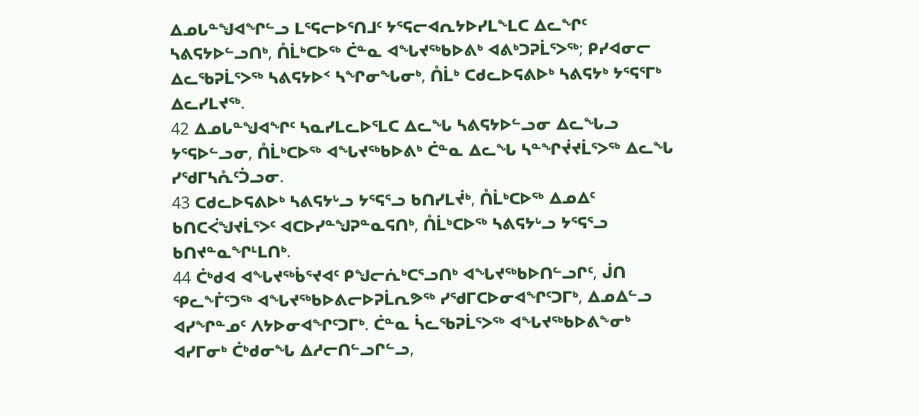ᐃᓄᒐᓐᖑᐊᖏᓪᓗ ᒪᕐᕋᓕᐅᕐᑎᒧᑦ ᔭᕐᕋᓕᐊᕆᔭᐅᓯᒪᖕᒪᑕ ᐃᓚᖏᑦ ᓴᕕᕋᔭᐅᓪᓗᑎᒃ, ᑍᒫᒃᑕᐅᖅ ᑖᓐᓇ ᐊᖓᔪᖅᑲᐅᕕᒃ ᐊᕕᒃᑐᕈᒫᕐᐳᖅ; ᑭᓯᐊᓂᓕ ᐃᓚᖃᕈᒫᕐᐳᖅ ᓴᕕᕋᔭᐅᑉ ᓴᖏᓂᖓᓂᒃ, ᑍᒫᒃ ᑕᑯᓚᐅᕋᕕᐅᒃ ᓴᕕᕋᔭᒃ ᔭᕐᕋᕐᒥᒃ ᐃᓚᓯᒪᔪᖅ.
42 ᐃᓄᒐᓐᖑᐊᖏᑦ ᓴᓇᓯᒪᓚᐅᕐᒪᑕ ᐃᓚᖓ ᓴᕕᕋᔭᐅᓪᓗᓂ ᐃᓚᖓᓗ ᔭᕐᕋᐅᓪᓗᓂ, ᑍᒫᒃᑕᐅᖅ ᐊᖓᔪᖅᑲᐅᕕᒃ ᑖᓐᓇ ᐃᓚᖓ ᓴᓐᖏᔫᔪᒫᕐᐳᖅ ᐃᓚᖓ ᓯᖁᒥᓴᕅᑦᑑᓗᓂ.
43 ᑕᑯᓚᐅᕋᕕᐅᒃ ᓴᕕᕋᔭᒡᓗ ᔭᕐᕋᕐᓗ ᑲᑎᓯᒪᔫᒃ, ᑍᒫᒃᑕᐅᖅ ᐃᓄᐃᑦ ᑲᑎᑕᐹᖑᔪᒫᕐᐳᑦ ᐊᑕᐅᓯᓐᖑᕈᓐᓇᕋᑎᒃ, ᑍᒫᒃᑕᐅᖅ ᓴᕕᕋᔭᒡᓗ ᔭᕐᕋᕐᓗ ᑲᑎᔪᓐᓇᖏᒻᒪᑎᒃ.
44 ᑖᒃᑯᐊ ᐊᖓᔪᖅᑳᕐᔪᐊᑦ ᑭᖑᓕᕇᒃᑕᕐᓗᑎᒃ ᐊᖓᔪᖅᑲᐅᑎᓪᓗᒋᑦ, ᒎᑎ ᕿᓚᖕᒦᑦᑐᖅ ᐊᖓᔪᖅᑲᐅᕕᓕᐅᕈᒫᕆᕗᖅ ᓯᖁᒥᑕᐅᓂᐊᖏᑦᑐᒥᒃ, ᐃᓄᐃᓪᓗ ᐊᓯᖏᓐᓄᑦ ᐱᔭᐅᓂᐊᖏᑦᑐᒥᒃ. ᑖᓐᓇ ᓵᓚᖃᕈᒫᕐᐳᖅ ᐊᖓᔪᖅᑲᐅᕕᖕᓂᒃ ᐊᓯᒥᓂᒃ ᑖᒃᑯᓂᖓ ᐃᓱᓕᑎᓪᓗᒋᓪᓗ,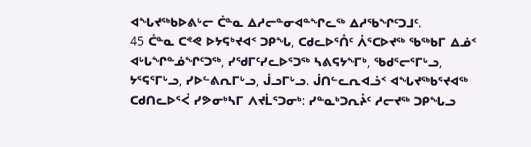ᐊᖓᔪᖅᑲᐅᕕᒡᓕ ᑖᓐᓇ ᐃᓱᓕᓐᓂᐊᓐᖏᓚᖅ ᐃᓱᖃᖏᑦᑐᒧᑦ.
45 ᑖᓐᓇ ᑕᕝᕙ ᐅᔭᕋᒃᔪᐊᑉ ᑐᑭᖓ, ᑕᑯᓚᐅᕐᑍᑦ ᐲᕐᑕᐅᔪᖅ ᖃᖅᑲᒥ ᐃᓅᑉ ᐊᒡᒐᖏᓐᓅᖏᑦᑐᖅ, ᓯᖁᒥᑦᓯᓚᐅᕐᑐᖅ ᓴᕕᕋᔭᖕᒥᒃ, ᖃᑯᕐᓕᕐᒥᒡᓗ, ᔭᕐᕋᕐᒥᒡᓗ, ᓯᐅᓪᕕᕆᒥᒡᓗ, ᒎᓗᒥᒡᓗ. ᒎᑎᓪᓚᕆᐊᓘᑉ ᐊᖓᔪᖅᑲᕐᔪᐊᖅ ᑕᑯᑎᓚᐅᕐᐹ ᓯᕗᓂᒃᓴᒥ ᐱᔪᒫᕐᑐᓂᒃ: ᓯᓐᓇᒃᑐᕆᔧᑦ ᓱᓕᔪᖅ ᑐᑭᖓᓗ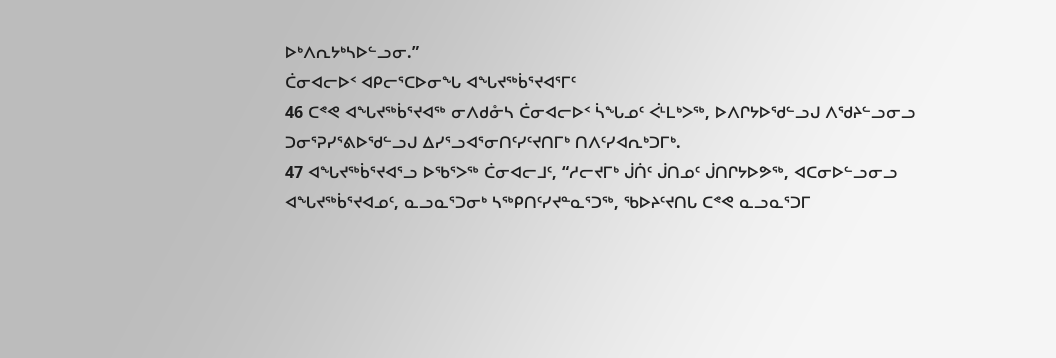ᐅᒃᐱᕆᔭᒃᓴᐅᓪᓗᓂ.”
ᑖᓂᐊᓕᐅᑉ ᐊᑭᓕᕐᑕᐅᓂᖓ ᐊᖓᔪᖅᑳᕐᔪᐊᕐᒥᑦ
46 ᑕᕝᕙ ᐊᖓᔪᖅᑳᕐᔪᐊᖅ ᓂᐱᑯᓁᓴ ᑖᓂᐊᓕᐅᑉ ᓵᖓᓄᑦ ᐹᒻᒪᒃᐳᖅ, ᐅᐱᒋᔭᐅᖁᓪᓗᒍ ᐱᖁᔨᓪᓗᓂᓗ ᑐᓂᕐᕈᓯᕐᕕᐅᖁᓪᓗᒍ ᐃᓯᕐᓗᐊᕐᓂᑎᑦᓯᑦᔪᑎᒥᒃ ᑎᐱᑦᓯᐊᕆᒃᑐᒥᒃ.
47 ᐊᖓᔪᖅᑳᕐᔪᐊᕐᓗ ᐅᖃᕐᐳᖅ ᑖᓂᐊᓕᒧᑦ, “ᓱᓕᔪᒥᒃ ᒎᑏᑦ ᒎᑎᓄᑦ ᒎᑎᒋᔭᐅᕗᖅ, ᐊᑕᓂᐅᓪᓗᓂᓗ ᐊᖓᔪᖅᑳᕐᔪᐊᓄᑦ, ᓇᓗᓇᕐᑐᓂᒃ ᓴᖅᑭᑎᑦᓯᔪᓐᓇᕐᑐᖅ, ᖃᐅᔨᑦᔪᑎᒐ ᑕᕝᕙ ᓇᓗᓇᕐᑐᒥ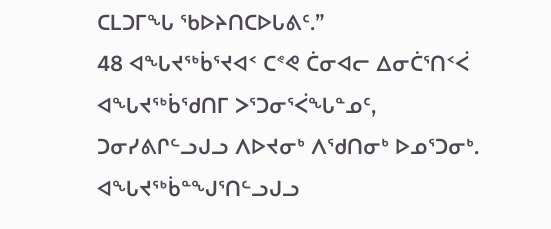ᑕᒪᑐᒥᖓ ᖃᐅᔨᑎᑕᐅᒐᕕᑦ.”
48 ᐊᖓᔪᖅᑳᕐᔪᐊᑉ ᑕᕝᕙ ᑖᓂᐊᓕ ᐃᓂᑖᕐᑎᑉᐹ ᐊᖓᔪᖅᑳᖁᑎᒥ ᐳᕐᑐᓂᕐᐹᖓᓐᓄᑦ, ᑐᓂᓯᕕᒋᓪᓗᒍᓗ ᐱᐅᔪᓂᒃ ᐱᖁᑎᓂᒃ ᐅᓄᕐᑐᓂᒃ. ᐊᖓᔪᖅᑳᓐᖑᕐᑎᓪᓗᒍᓗ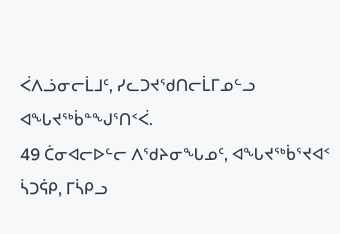ᐹᐱᓘᓂᓕᒫᒧᑦ, ᓯᓚᑐᔪᖁᑎᓕᒫᒥᓄᓪᓗ ᐊᖓᔪᖅᑳᓐᖑᕐᑎᑉᐹ.
49 ᑖᓂᐊᓕᐅᓪᓕ ᐱᖁᔨᓂᖓᓄᑦ, ᐊᖓᔪᖅᑳᕐᔪᐊᑉ ᓵᑐᕌᑭ, ᒥᓵᑭᓗ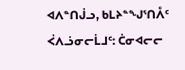ᐊᐱᓐᑎᒎᓗ, ᑲᒪᔨᓐᖑᕐᑎᐰᑦ ᐹᐱᓘᓂᓕᒫᒧᑦ: ᑖᓂᐊᓕᓕ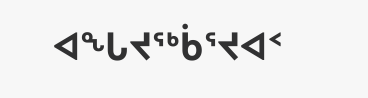ᐊᖓᔪᖅᑳᕐᔪᐊᑉ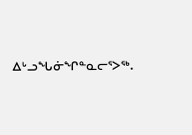ᐃᒡᓗᖓᓃᖏᓐᓇᓕᕐᐳᖅ.